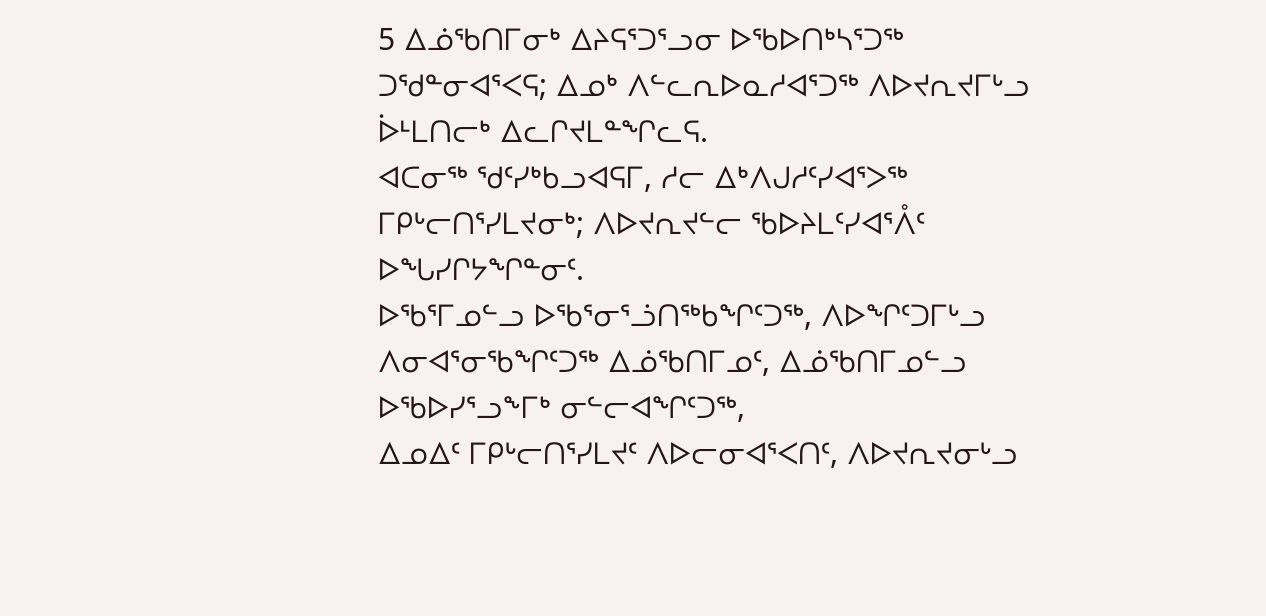5 ᐃᓅᖃᑎᒥᓂᒃ ᐃᔨᕋᕐᑐᕐᓗᓂ ᐅᖃᐅᑎᒃᓴᕐᑐᖅ ᑐᖁᓐᓂᐊᕐᐸᕋ; ᐃᓄᒃ ᐱᓪᓚᕆᐅᓇᓱᐊᕐᑐᖅ ᐱᐅᔪᕆᔪᒥᒡᓗ ᐆᒻᒪᑎᓕᒃ ᐃᓚᒋᔪᒪᓐᖏᓚᕋ.
ᐊᑕᓂᖅ ᖁᑦᓯᒃᑲᓗᐊᕋᒥ, ᓱᓕ ᐃᒃᐱᒍᓱᑦᓯᐊᕐᐳᖅ ᒥᑭᒡᓕᑎᕐᓯᒪᔪᓂᒃ; ᐱᐅᔪᕆᔪᓪᓕ ᖃᐅᔨᒪᑦᓯᐊᕐᐰᑦ ᐅᖓᓯᒋᔭᖏᓐᓂᑦ.
ᐅᖃᕐᒥᓄᓪᓗ ᐅᖃᕐᓂᕐᓘᑎᖅᑲᖏᑦᑐᖅ, ᐱᐅᖏᑦᑐᒥᒡᓗ ᐱᓂᐊᕐᓂᖃᖏᑦᑐᖅ ᐃᓅᖃᑎᒥᓄᑦ, ᐃᓅᖃᑎᒥᓄᓪᓗ ᐅᖃᐅᓯᕐᓗᖕᒥᒃ ᓂᓪᓕᐊᖏᑦᑐᖅ,
ᐃᓄᐃᑦ ᒥᑭᒡᓕᑎᕐᓯᒪᔪᑦ ᐱᐅᓕᓂᐊᕐᐸᑎᑦ, ᐱᐅᔪᕆᔪᓂᒡᓗ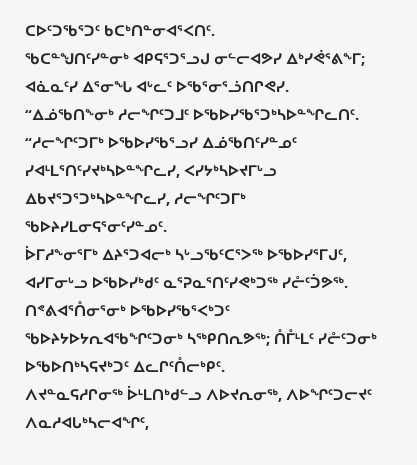ᑕᐅᑦᑐᖃᕐᑐᑦ ᑲᑕᒃᑎᓐᓂᐊᕐᐸᑎᑦ.
ᖃᑕᓐᖑᑎᑦᓯᓐᓂᒃ ᐊᑭᕋᕐᑐᕐᓗᒍ ᓂᓪᓕᐊᕗᓯ ᐃᒃᓯᕚᕐᕕᖕᒥ; ᐊᓈᓇᑦᓯ ᐃᕐᓂᖓ ᐊᒡᓚᑦ ᐅᖃᕐᓂᕐᓘᑎᒋᕙᓯ.
“ᐃᓅᖃᑎᖕᓂᒃ ᓱᓕᖏᑦᑐᒧᑦ ᐅᖃᐅᓯᖃᕐᑐᒃᓴᐅᓐᖏᓚᑎᑦ.
“ᓱᓕᖏᑦᑐᒥᒃ ᐅᖃᐅᓯᖃᕐᓗᓯ ᐃᓅᖃᑎᑦᓯᓐᓄᑦ ᓯᐊᒻᒪᕐᑎᑦᓯᔪᒃᓴᐅᓐᖏᓚᓯ, ᐸᓯᔭᒃᓴᐅᔪᒥᒡᓗ ᐃᑲᔪᕐᑐᕐᑐᒃᓴᐅᓐᖏᓚᓯ, ᓱᓕᖏᑦᑐᒥᒃ ᖃᐅᔨᓯᒪᓂᕋᕐᓂᑦᓯᓐᓄᑦ.
ᐆᒥᓱᖕᓂᕐᒥᒃ ᐃᔨᕐᑐᐊᓕᒃ ᓴᒡᓗᖃᑦᑕᕐᐳᖅ ᐅᖃᐅᓯᕐᒥᒍᑦ, ᐊᓯᒥᓂᒡᓗ ᐅᖃᐅᓯᒃᑯᑦ ᓇᕐᕈᓇᕐᑎᑦᓯᕙᒃᑐᖅ ᓯᓔᑦᑑᕗᖅ.
ᑎᕝᕕᐊᕐᑍᓂᕐᓂᒃ ᐅᖃᐅᓯᖃᕐᐸᒃᑐᑦ ᖃᐅᔨᔭᐅᔭᕆᐊᖃᖏᑦᑐᓂᒃ ᓴᖅᑭᑎᕆᕗᖅ; ᑍᒤᒻᒪᑦ ᓯᓔᑦᑐᓂᒃ ᐅᖃᐅᑎᒃᓴᕋᔪᒃᑐᑦ ᐃᓚᒋᑦᑍᓕᒃᑭᑦ.
ᐱᔪᓐᓇᕋᓱᒋᓂᖅ ᐆᒻᒪᑎᒃᑯᓪᓗ ᐱᐅᔪᕆᓂᖅ, ᐱᐅᖏᑦᑐᓕᔪᑦ ᐱᓇᓱᐊᒐᒃᓴᓕᐊᖏᑦ,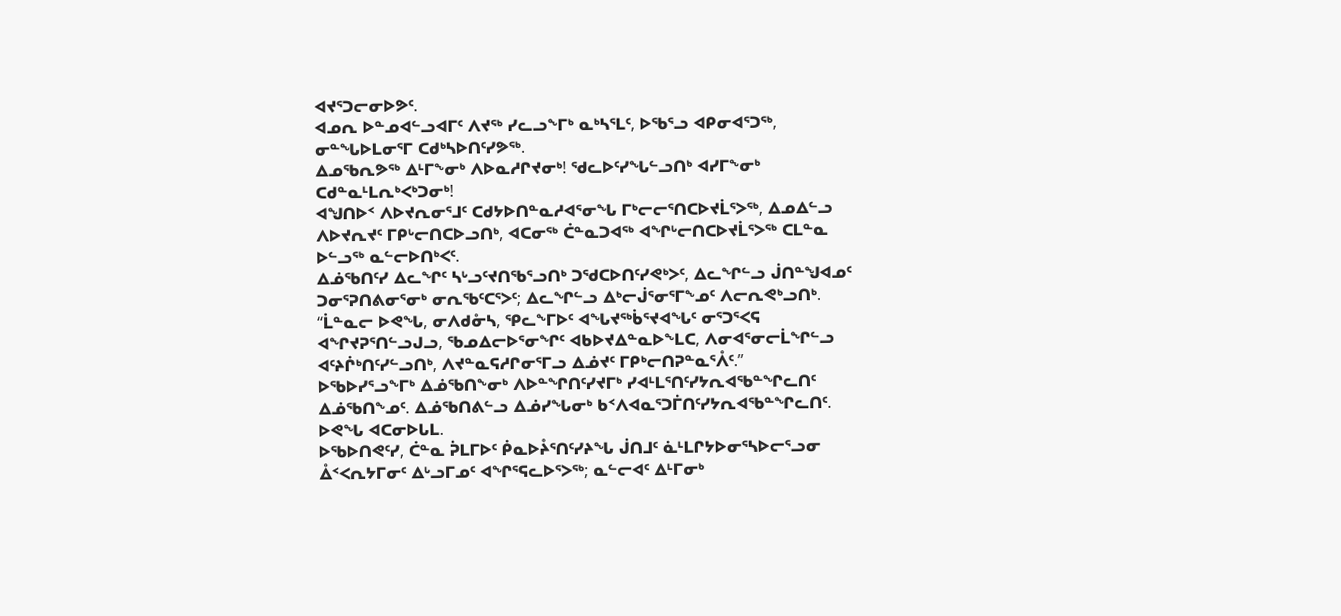ᐊᔪᕐᑐᓕᓂᐅᕗᑦ.
ᐊᓄᕆ ᐅᓐᓄᐊᓪᓗᐊᒥᑦ ᐱᔪᖅ ᓯᓚᓗᖕᒥᒃ ᓇᒃᓴᕐᒪᑦ, ᐅᖃᕐᓗ ᐊᑭᓂᐊᕐᑐᖅ, ᓂᓐᖓᐅᒪᓂᕐᒥ ᑕᑯᒃᓴᐅᑎᑦᓯᕗᖅ.
ᐃᓄᖃᕆᕗᖅ ᐃᒻᒥᖕᓂᒃ ᐱᐅᓇᓱᒋᔪᓂᒃ! ᖁᓚᐅᑦᓯᖓᓪᓗᑎᒃ ᐊᓯᒥᖕᓂᒃ ᑕᑯᓐᓇᒻᒪᕆᒃᐸᒃᑐᓂᒃ!
ᐊᖑᑎᐅᑉ ᐱᐅᔪᕆᓂᕐᒧᑦ ᑕᑯᔭᐅᑎᓐᓇᓱᐊᕐᓂᖓ ᒥᒃᓕᓕᕐᑎᑕᐅᔪᒫᕐᐳᖅ, ᐃᓄᐃᓪᓗ ᐱᐅᔪᕆᔪᑦ ᒥᑭᒡᓕᑎᑕᐅᓗᑎᒃ, ᐊᑕᓂᖅ ᑖᓐᓇᑐᐊᖅ ᐊᖏᒡᓕᑎᑕᐅᔪᒫᕐᐳᖅ ᑕᒪᓐᓇ ᐅᓪᓗᖅ ᓇᓪᓕᐅᑎᒃᐸᑦ.
ᐃᓅᖃᑎᑦᓯ ᐃᓚᖏᑦ ᓴᒡᓗᑦᔪᑎᖃᕐᓗᑎᒃ ᑐᖁᑕᐅᑎᑦᓯᕙᒃᐳᑦ, ᐃᓚᖏᓪᓗ ᒎᑎᓐᖑᐊᓄᑦ ᑐᓂᕐᕈᑎᕕᓂᕐᓂᒃ ᓂᕆᖃᑦᑕᕐᐳᑦ; ᐃᓚᖏᓪᓗ ᐃᒃᓕᒎᕐᓂᕐᒥᖕᓄᑦ ᐱᓕᕆᕙᒃᓗᑎᒃ.
“ᒫᓐᓇᓕ ᐅᕙᖓ, ᓂᐱᑯᓁᓴ, ᕿᓚᖕᒥᐅᑦ ᐊᖓᔪᖅᑳᕐᔪᐊᖓᑦ ᓂᕐᑐᕐᐸᕋ ᐊᖏᔪᕈᕐᑎᓪᓗᒍᓗ, ᖃᓄᐃᓕᐅᕐᓂᖏᑦ ᐊᑲᐅᔪᐃᓐᓇᐅᖕᒪᑕ, ᐱᓂᐊᕐᓂᓕᒫᖏᓪᓗ ᐊᑦᔨᒌᒃᑎᑦᓯᓪᓗᑎᒃ, ᐱᔪᓐᓇᕋᓱᒋᓂᕐᒥᓗ ᐃᓅᔪᑦ ᒥᑭᒃᓕᑎᕈᓐᓇᕐᐰᑦ.”
ᐅᖃᐅᓯᕐᓗᖕᒥᒃ ᐃᓅᖃᑎᖕᓂᒃ ᐱᐅᓐᖏᑎᑦᓯᔪᒥᒃ ᓯᐊᒻᒪᕐᑎᑦᓯᔭᕆᐊᖃᓐᖏᓚᑎᑦ ᐃᓅᖃᑎᖕᓄᑦ. ᐃᓅᖃᑎᕕᓪᓗ ᐃᓅᓯᖓᓂᒃ ᑲᑉᐱᐊᓇᕐᑐᒦᑎᑦᓯᔭᕆᐊᖃᓐᖏᓚᑎᑦ. ᐅᕙᖓ ᐊᑕᓂᐅᒐᒪ.
ᐅᖃᐅᑎᕙᑦᓯ, ᑖᓐᓇ ᕉᒪᒥᐅᑦ ᑮᓇᐅᔧᕐᑎᑦᓯᔨᖓ ᒎᑎᒧᑦ ᓈᒻᒪᒋᔭᐅᓂᕐᓴᐅᓕᕐᓗᓂ ᐂᑉᐸᕆᔭᒥᓂᑦ ᐃᒡᓗᒥᓄᑦ ᐊᖏᕐᕋᓚᐅᕐᐳᖅ; ᓇᓪᓕᐊᑦ ᐃᒻᒥᓂᒃ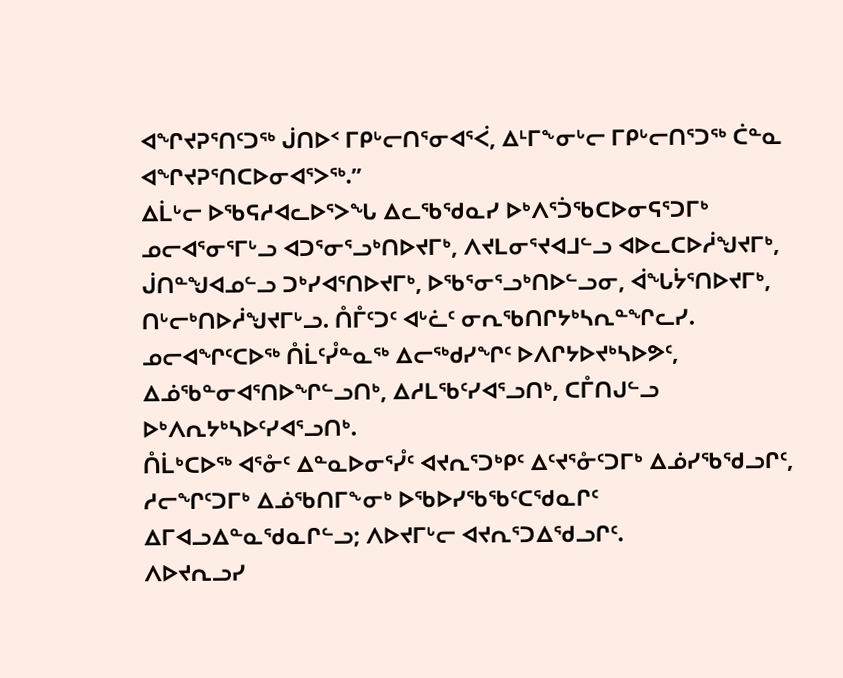ᐊᖏᔪᕈᕐᑎᑦᑐᖅ ᒎᑎᐅᑉ ᒥᑭᒡᓕᑎᕐᓂᐊᕐᐹ, ᐃᒻᒥᖕᓂᒡᓕ ᒥᑭᒡᓕᑎᕐᑐᖅ ᑖᓐᓇ ᐊᖏᔪᕈᕐᑎᑕᐅᓂᐊᕐᐳᖅ.”
ᐃᒫᒡᓕ ᐅᖃᕋᓱᐊᓚᐅᕐᐳᖓ ᐃᓚᖃᖁᓇᓯ ᐅᒃᐱᕐᑑᖃᑕᐅᓂᕋᕐᑐᒥᒃ ᓄᓕᐊᕐᓂᕐᒥᒡᓗ ᐊᑐᕐᓂᕐᓗᒃᑎᐅᔪᒥᒃ, ᐱᔪᒪᓂᕐᔪᐊᒧᓪᓗ ᐊᐅᓚᑕᐅᓲᖑᔪᒥᒃ, ᒎᑎᓐᖑᐊᓄᓪᓗ ᑐᒃᓯᐊᕐᑎᐅᔪᒥᒃ, ᐅᖃᕐᓂᕐᓗᒃᑎᐅᓪᓗᓂ, ᐋᖓᔮᕐᑎᐅᔪᒥᒃ, ᑎᒡᓕᒃᑎᐅᓲᖑᔪᒥᒡᓗ. ᑍᒤᑦᑐᑦ ᐊᒡᓛᑦ ᓂᕆᖃᑎᒋᔭᒃᓴᕆᓐᖏᓚᓯ.
ᓄᓕᐊᖏᑦᑕᐅᖅ ᑍᒫᑦᓮᓐᓇᖅ ᐃᓕᖅᑯᓯᖏᑦ ᐅᐱᒋᔭᐅᔪᒃᓴᐅᕗᑦ, ᐃᓅᖃᓐᓂᐊᕐᑎᐅᖏᓪᓗᑎᒃ, ᐃᓱᒪᖃᑦᓯᐊᕐᓗᑎᒃ, ᑕᒤᑎᒍᓪᓗ ᐅᒃᐱᕆᔭᒃᓴᐅᑦᓯᐊᕐᓗᑎᒃ.
ᑍᒫᒃᑕᐅᖅ ᐊᕐᓁᑦ ᐃᓐᓇᐅᓂᕐᓮᑦ ᐊᔪᕆᕐᑐᒃᑭᑦ ᐃᑦᔪᕐᓁᑦᑐᒥᒃ ᐃᓅᓯᖃᖁᓗᒋᑦ, ᓱᓕᖏᑦᑐᒥᒃ ᐃᓅᖃᑎᒥᖕᓂᒃ ᐅᖃᐅᓯᖃᖃᑦᑕᖁᓇᒋᑦ ᐃᒥᐊᓗᐃᓐᓇᖁᓇᒋᓪᓗ; ᐱᐅᔪᒥᒡᓕ ᐊᔪᕆᕐᑐᐃᖁᓗᒋᑦ.
ᐱᐅᔪᕆᓗᓯ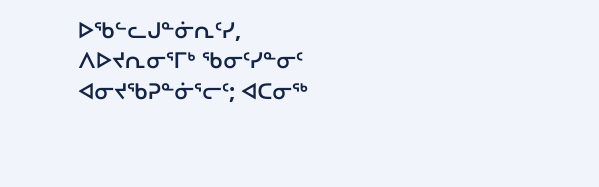ᐅᖃᓪᓚᒍᓐᓃᕆᑦᓯ, ᐱᐅᔪᕆᓂᕐᒥᒃ ᖃᓂᑦᓯᓐᓂᑦ ᐊᓂᔪᖃᕈᓐᓃᕐᓕᑦ; ᐊᑕᓂᖅ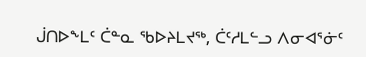ᒎᑎᐅᖕᒪᑦ ᑖᓐᓇ ᖃᐅᔨᒪᔪᖅ, ᑖᑦᓱᒪᓪᓗ ᐱᓂᐊᕐᓃᑦ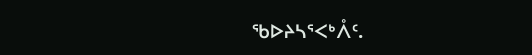ᖃᐅᔨᓴᕐᐸᒃᐰᑦ.